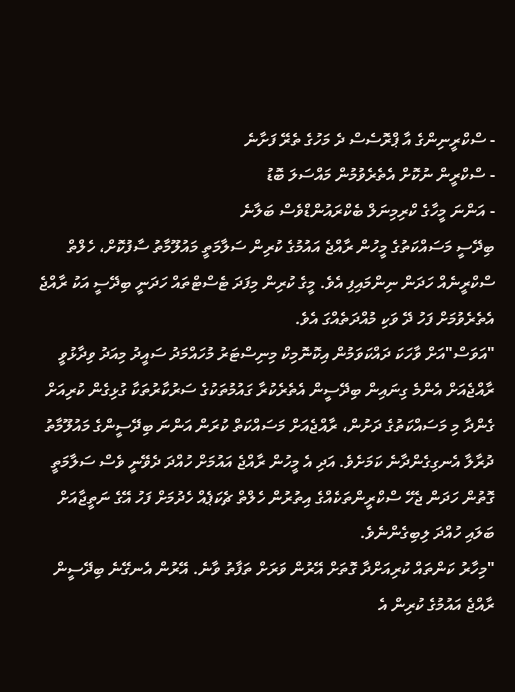- ސްކްރީނިންގެ އާ ޕްރޮސެސް ދެ މަހުގެ ތެރޭ ފަށާނެ
- ސްކްރީން ނުކޮށް އެތެރެވުމުން މައްސަލަ ބޮޑު
- އަންނަ މީހާގެ ކްރިމިނަލް ބެކްރައުންޑްވެސް ބަލާނެ
ބިދޭސީ މަސައްކަތުގެ މީހުން ރާއްޖެ އައުމުގެ ކުރިން ސަލާމަތީ މައުލޫމާތު ސާފުކޮށް، ހެލްތް ސްކްރީނެއް ހަދަން ނިންމައިފި އެވެ. މީގެ ކުރިން މިފަދަ ޓެސްޓްތައް ހަދަނީ ބިދޭސީ އަކު ރާއްޖެ އެތެރެވުމަށް ފަހު ދޭ ވަކި މުއްދަތެއްގަ އެވެ.
"އަވަސް"އަށް ވާހަކަ ދައްކަވަމުން އިކޮނޮމިކް މިނިސްޓަރު މުހައްމަދު ސައީދު މިއަދު ވިދާޅުވީ ރާއްޖެއަށް އެންމެ ގިނައިން ބިދޭސީން އެތެރެކުރާ ގައުމުތަކުގެ ސަރުކާރުތަކާ ގުޅިގެން ކުރިއަށް ގެންދާ މި މަސައްކަތުގެ ދަށުން، ރާއްޖެއަށް މަސައްކަތް ކުރަން އަންނަ ބިދޭސީންގެ މައުލޫމާތު ދުރާލާ އެނގިގެންދާނެ ކަމަށެވެ. އަދި އެ މީހުން ރާއްޖެ އައުމަށް ހުއްދަ ދެވޭނީ ވެސް ސަލާމަތީ ގޮތުން ހަދަން ޖެހޭ ސްކްރީންތަކެއްގެ އިތުރުން ހެލްތް ޗެކަޕެއް ހެދުމަށް ފަހު އޭގެ ނަތީޖާއަށް ބަލައި ހުއްދަ ލިބިގެންނެވެ.
"މިހާރު ކަންތައް ކުރިއަށްދާ ގޮތަށް އޭރުން ވަރަށް ތަފާތު ވާނެ. އޭރުން އެނގޭނެ ބިދޭސީން ރާއްޖެ އައުމުގެ ކުރިން އެ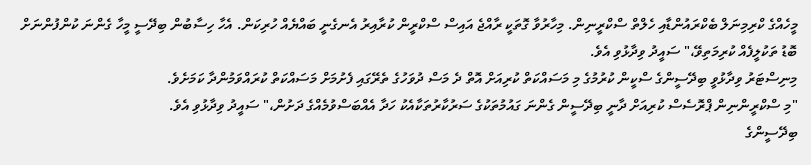މީހެއްގެ ކްރިމިނަލް ބެކްރައުންޑާއި ހެލްތް ސްކްރީނިން. މިހާރުވާ ގޮތަކީ ރާއްޖެ އައިސް ސްކްރީން ކުރާއިރު އެނގެނީ ބައްޔެއް ހުރިކަން. އެހާ ހިސާބުން ބިދޭސީ މީހާ ގެންނަ ކުންފުންނަށް ބޮޑު ތަކުލީފެއް ކުރިމަތިވޭ،" ސައީދު ވިދާޅުވި އެވެ.
މިނިސްޓަރު ވިދާޅުވީ ބިދޭސީންގެ ސްކީން ކުރުމުގެ މި މަސައްކަތް ކުރިއަށް އޮތް ދެ މަސް ދުވަހުގެ ތެރޭގައި ފެށުމަށް މަސައްކަތް ކުރައްވަމުންދާ ކަމަށެވެ.
"މި ސްކްރީންނިން ޕްރޮސެސް ކުރިއަށް ދާނީ ބިދޭސީން ގެންނަ ގައުމުތަކުގެ ސަރުކާރުތަކާއެކު ހަދާ އެއްބަސްވުމެއްގެ ދަށުން،" ސައީދު ވިދާޅުވި އެވެ.
ބިދޭސީންގެ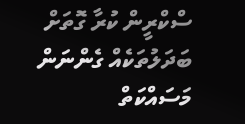ސްކްރީން ކުރާ ގޮތަށް ބަދަލުތަކެއް ގެންނަން މަސައްކަތް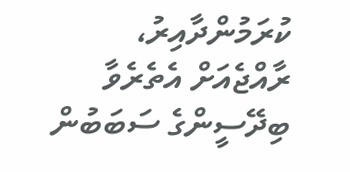ކުރަމުންދާއިރު، ރާއްޖެއަށް އެތެރެވާ ބިދޭސީންގެ ސަބަބުން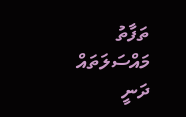ތަފާތު މައްސަލަތައް ދަނީ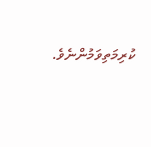ކުރިމަތިވަމުންނެވެ.